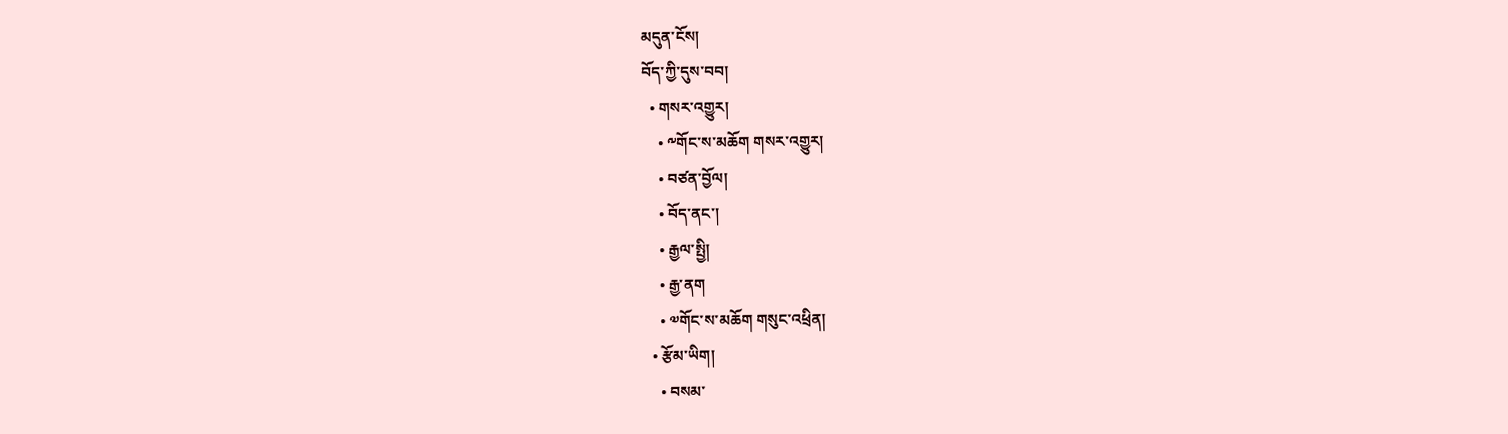མདུན་ངོས།
བོད་ཀྱི་དུས་བབ།
  • གསར་འགྱུར།
    • ༸གོང་ས་མཆོག གསར་འགྱུར།
    • བཙན་བྱོལ།
    • བོད་ནང་།
    • རྒྱལ་སྤྱི།
    • རྒྱ་ནག
    • ༧གོང་ས་མཆོག གསུང་འཕྲིན།
  • རྩོམ་ཡིག།
    • བསམ་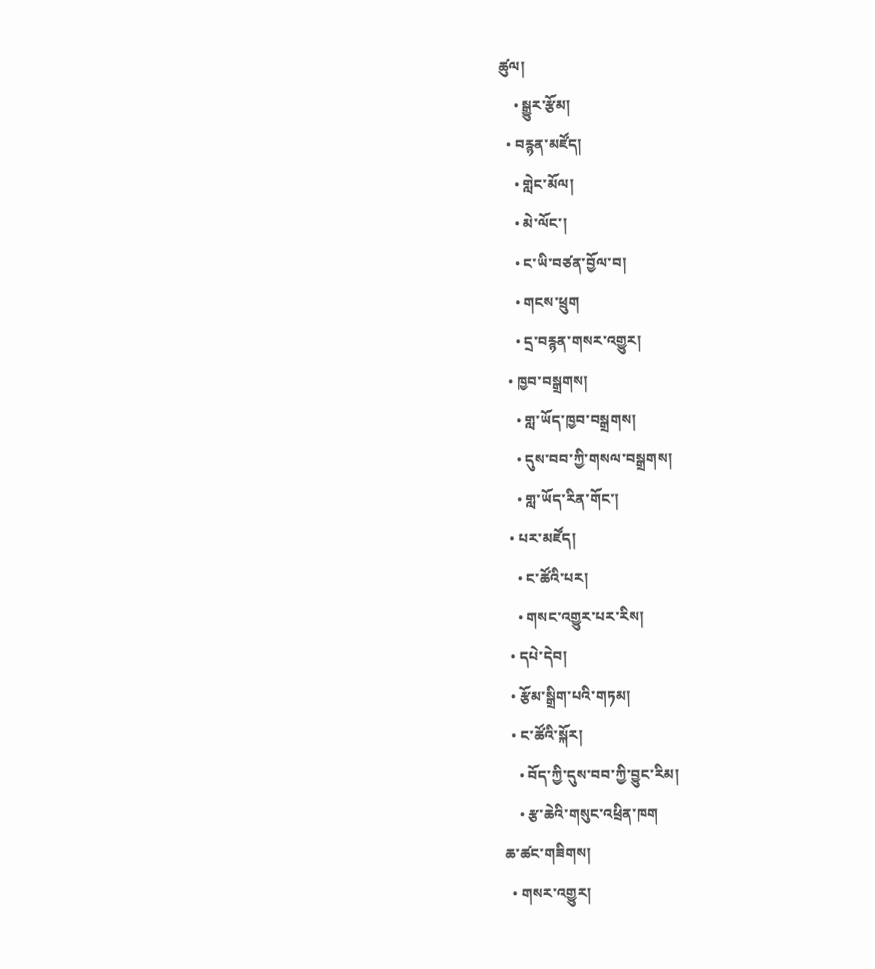ཚུལ།
    • སྒྱུར་རྩོམ།
  • བརྙན་མཛོད།
    • གླེང་མོལ།
    • མེ་ལོང་།
    • ང་ཡི་བཙན་བྱོལ་བ།
    • གངས་ཕྲུག
    • དྲ་བརྙན་གསར་འགྱུར།
  • ཁྱབ་བསྒྲགས།
    • གླ་ཡོད་ཁྱབ་བསྒྲགས།
    • དུས་བབ་ཀྱི་གསལ་བསྒྲགས།
    • གླ་ཡོད་རིན་གོང་།
  • པར་མཛོད།
    • ང་ཚོའི་པར།
    • གསང་འགྱུར་པར་རིས།
  • དཔེ་དེབ།
  • རྩོམ་སྒྲིག་པའི་གཏམ།
  • ང་ཚོའི་སྐོར།
    • བོད་ཀྱི་དུས་བབ་ཀྱི་བྱུང་རིམ།
    • རྩ་ཆེའི་གསུང་འཕྲིན་ཁག
ཆ་ཚང་གཟིགས།
  • གསར་འགྱུར།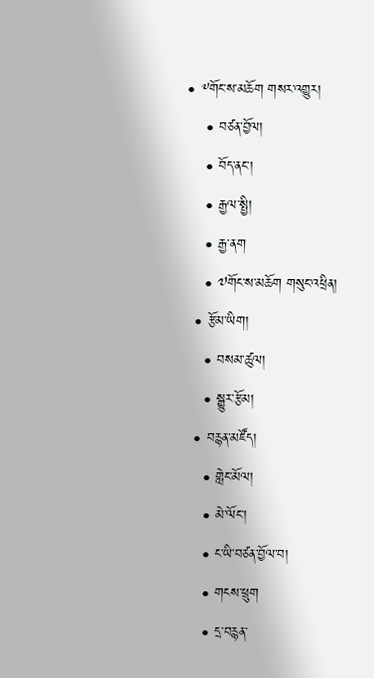• ༸གོང་ས་མཆོག གསར་འགྱུར།
    • བཙན་བྱོལ།
    • བོད་ནང་།
    • རྒྱལ་སྤྱི།
    • རྒྱ་ནག
    • ༧གོང་ས་མཆོག གསུང་འཕྲིན།
  • རྩོམ་ཡིག།
    • བསམ་ཚུལ།
    • སྒྱུར་རྩོམ།
  • བརྙན་མཛོད།
    • གླེང་མོལ།
    • མེ་ལོང་།
    • ང་ཡི་བཙན་བྱོལ་བ།
    • གངས་ཕྲུག
    • དྲ་བརྙན་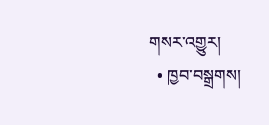གསར་འགྱུར།
  • ཁྱབ་བསྒྲགས།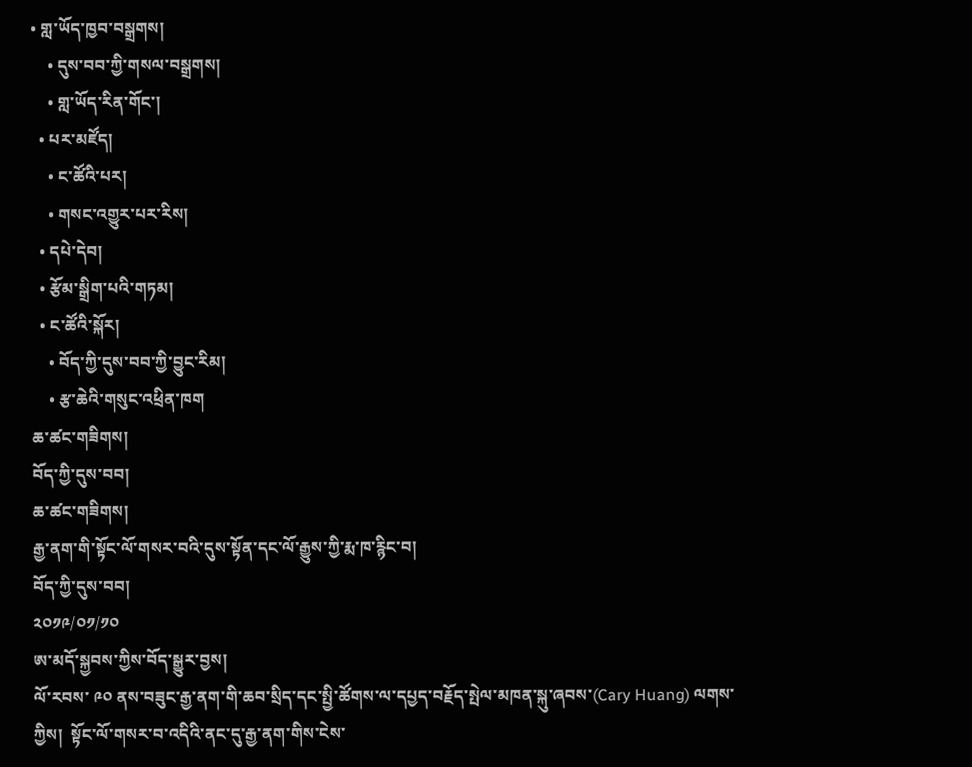• གླ་ཡོད་ཁྱབ་བསྒྲགས།
    • དུས་བབ་ཀྱི་གསལ་བསྒྲགས།
    • གླ་ཡོད་རིན་གོང་།
  • པར་མཛོད།
    • ང་ཚོའི་པར།
    • གསང་འགྱུར་པར་རིས།
  • དཔེ་དེབ།
  • རྩོམ་སྒྲིག་པའི་གཏམ།
  • ང་ཚོའི་སྐོར།
    • བོད་ཀྱི་དུས་བབ་ཀྱི་བྱུང་རིམ།
    • རྩ་ཆེའི་གསུང་འཕྲིན་ཁག
ཆ་ཚང་གཟིགས།
བོད་ཀྱི་དུས་བབ།
ཆ་ཚང་གཟིགས།
རྒྱ་ནག་གི་སྟོང་ལོ་གསར་བའི་དུས་སྟོན་དང་ལོ་རྒྱུས་ཀྱི་རྨ་ཁ་རྙིང་བ།
བོད་ཀྱི་དུས་བབ།
༢༠༡༩/༠༡/༡༠
ཨ་མདོ་སྐྱབས་ཀྱིས་བོད་སྒྱུར་བྱས།
ལོ་རབས་ ༩༠ ནས་བཟུང་རྒྱ་ནག་གི་ཆབ་སྲིད་དང་སྤྱི་ཚོགས་ལ་དཔྱད་བརྗོད་སྤེལ་མཁན་སྐུ་ཞབས་(Cary Huang) ལགས་ཀྱིས།  སྟོང་ལོ་གསར་བ་འདིའི་ནང་དུ་རྒྱ་ནག་གིས་ངེས་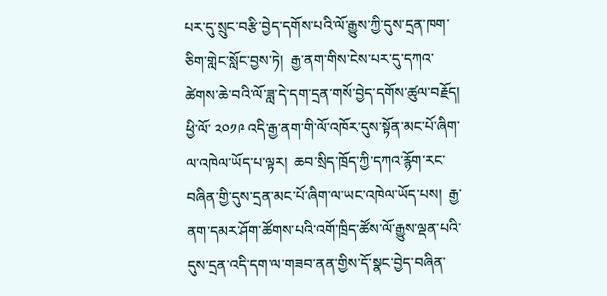པར་དུ་སྲུང་བརྩི་བྱེད་དགོས་པའི་ལོ་རྒྱུས་ཀྱི་དུས་དྲན་ཁག་ཅིག་གླེང་སློང་བྱས་ཏེ།  རྒྱ་ནག་གིས་ངེས་པར་དུ་དཀའ་ཚེགས་ཆེ་བའི་ལོ་ཟླ་དེ་དག་དྲན་གསོ་བྱེད་དགོས་ཚུལ་བརྗོད།
ཕྱི་ལོ་ ༢༠༡༩ འདི་རྒྱ་ནག་གི་ལོ་འཁོར་དུས་སྟོན་མང་པོ་ཞིག་ལ་འཁེལ་ཡོད་པ་ལྟར།  ཆབ་སྲིད་ཁྲོད་ཀྱི་དཀའ་རྙོག་རང་བཞིན་གྱི་དུས་དྲན་མང་པོ་ཞིག་ལ་ཡང་འཁེལ་ཡོད་པས།  རྒྱ་ནག་དམར་ཤོག་ཚོགས་པའི་འགོ་ཁྲིད་ཚོས་ལོ་རྒྱུས་ལྡན་པའི་དུས་དྲན་འདི་དག་ལ་གཟབ་ནན་གྱིས་དོ་སྣང་བྱེད་བཞིན་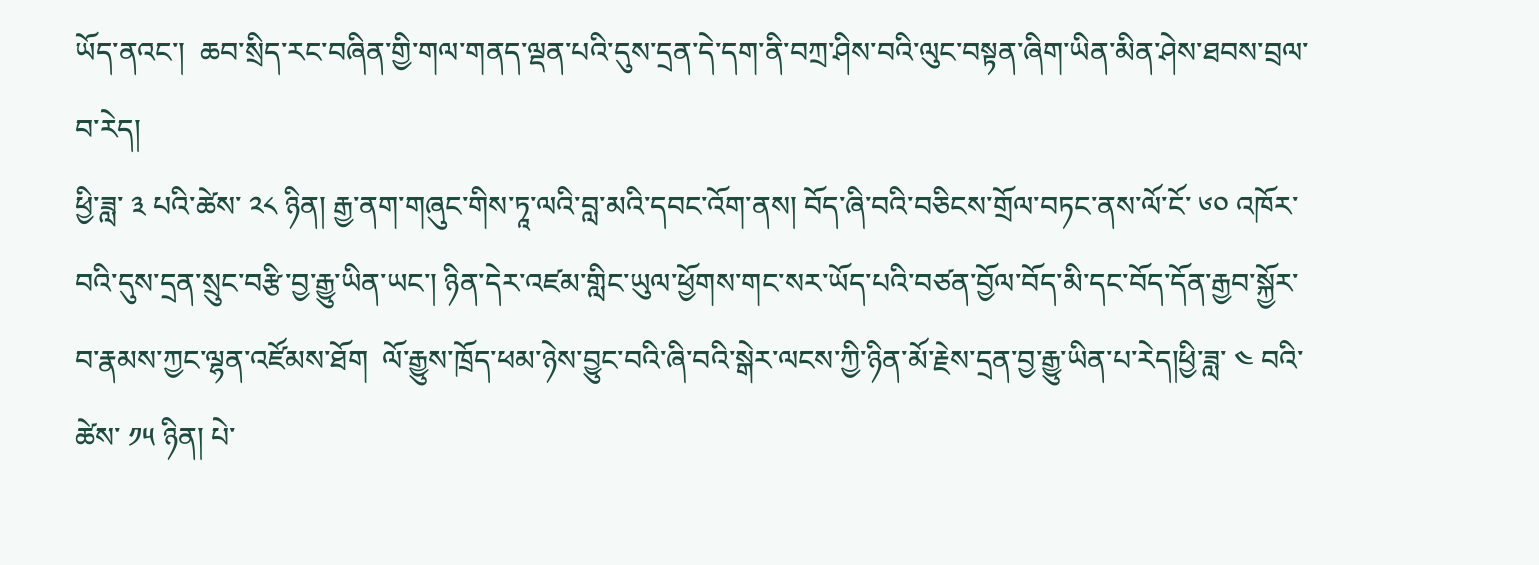ཡོད་ནའང་།  ཆབ་སྲིད་རང་བཞིན་གྱི་གལ་གནད་ལྡན་པའི་དུས་དྲན་དེ་དག་ནི་བཀྲ་ཤིས་བའི་ལུང་བསྟན་ཞིག་ཡིན་མིན་ཤེས་ཐབས་བྲལ་བ་རེད།
ཕྱི་ཟླ་ ༣ པའི་ཚེས་ ༢༨ ཉིན། རྒྱ་ནག་གཞུང་གིས་ཏཱ་ལའི་བླ་མའི་དབང་འོག་ནས། བོད་ཞི་བའི་བཅིངས་གྲོལ་བཏང་ནས་ལོ་ངོ་ ༦༠ འཁོར་བའི་དུས་དྲན་སྲུང་བརྩི་བྱ་རྒྱུ་ཡིན་ཡང་། ཉིན་དེར་འཛམ་གླིང་ཡུལ་ཕྱོགས་གང་སར་ཡོད་པའི་བཙན་བྱོལ་བོད་མི་དང་བོད་དོན་རྒྱབ་སྐྱོར་བ་རྣམས་ཀྱང་ལྷན་འཛོམས་ཐོག  ལོ་རྒྱུས་ཁྲོད་ཕམ་ཉེས་བྱུང་བའི་ཞི་བའི་སྒེར་ལངས་ཀྱི་ཉིན་མོ་རྗེས་དྲན་བྱ་རྒྱུ་ཡིན་པ་རེད།ཕྱི་ཟླ་ ༤ བའི་ཚེས་ ༡༥ ཉིན། པེ་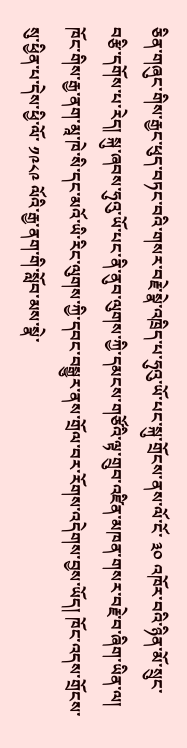ཅིན་གཞུང་གིས་རྒྱང་ཕུད་བཏང་བའི་གསར་བརྗེ་སྣེ་འཁྲིད་པ་ཧུའུ་ཡོ་པང་སྐུ་གྲོངས་ནས་ལོ་ངོ་ ༣༠ འཁོར་བའི་ཉིན་མོ་སྲུང་བརྩི་དགོས་པ་རེད། སྐུ་ཞབས་ཧུའུ་ཡོ་པང་ནི་ནུབ་ལུགས་ཀྱི་དམངས་གཙོའི་ལྟ་གྲུབ་འཛིན་མཁན་གསར་བརྗེ་བ་ཞིག་ཡིན་ལ། ཁོང་གིས་རྒྱ་ནག་མཱ་ཁེ་སི་དང་མའོ་ཡི་རིང་ལུགས་ཀྱི་དབང་བསྒྱུར་ནས་གྲོལ་བར་རོགས་འདེགས་བྱས་ཡོད། ཁོང་འདས་གྲོངས་སུ་ཕྱིན་པ་དེས་ཕྱི་ལོ་ ༡༩༨༩ ལོའི་རྒྱ་ནག་གི་སློབ་མས་སྣེ་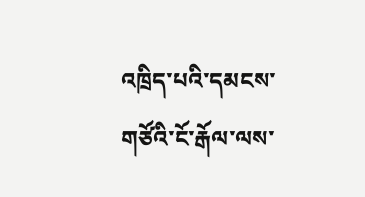འཁྲིད་པའི་དམངས་གཙོའི་ངོ་རྒོལ་ལས་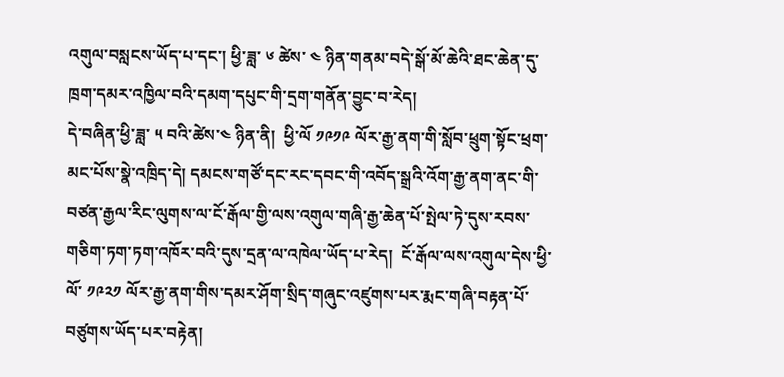འགུལ་བསླངས་ཡོད་པ་དང་། ཕྱི་ཟླ་ ༦ ཚེས་ ༤ ཉིན་གནམ་བདེ་སྒོ་མོ་ཆེའི་ཐང་ཆེན་དུ་ཁྲག་དམར་འཁྱིལ་བའི་དམག་དཔུང་གི་དྲག་གནོན་བྱུང་བ་རེད།
དེ་བཞིན་ཕྱི་ཟླ་ ༥ བའི་ཚེས་༤ ཉིན་ནི།  ཕྱི་ལོ ༡༩༡༩ ལོར་རྒྱ་ནག་གི་སློབ་ཕྲུག་སྟོང་ཕྲག་མང་པོས་སྣེ་འཁྲིད་དེ། དམངས་གཙོ་དང་རང་དབང་གི་འབོད་སྒྲའི་འོག་རྒྱ་ནག་ནང་གི་བཙན་རྒྱལ་རིང་ལུགས་ལ་ངོ་རྒོལ་གྱི་ལས་འགུལ་གཞི་རྒྱ་ཆེན་པོ་སྤེལ་ཏེ་དུས་རབས་གཅིག་ཏག་ཏག་འཁོར་བའི་དུས་དྲན་ལ་འཁེལ་ཡོད་པ་རེད།  ངོ་རྒོལ་ལས་འགུལ་དེས་ཕྱི་ལོ་ ༡༩༢༡ ལོར་རྒྱ་ནག་གིས་དམར་ཤོག་སྲིད་གཞུང་འཛུགས་པར་རྨང་གཞི་བརྟན་པོ་བཙུགས་ཡོད་པར་བརྟེན།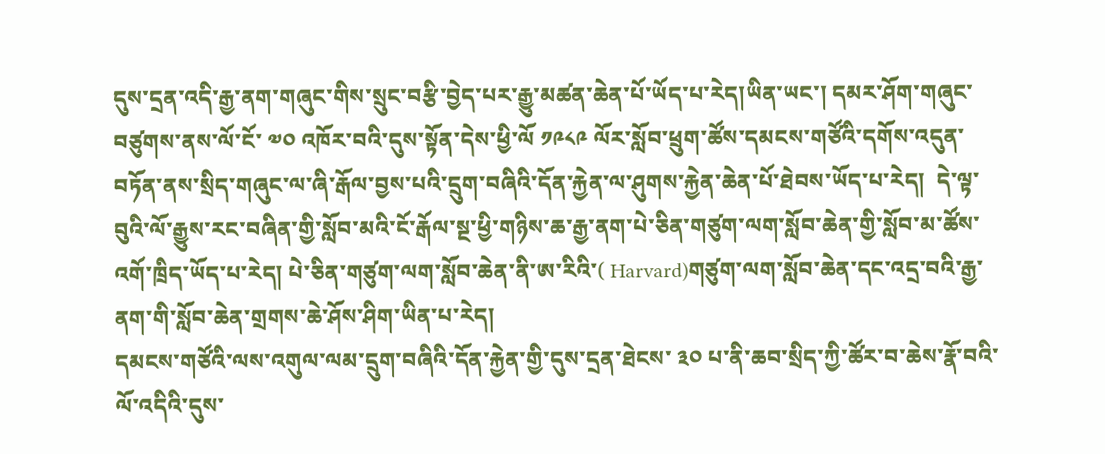དུས་དྲན་འདི་རྒྱ་ནག་གཞུང་གིས་སྲུང་བརྩི་བྱེད་པར་རྒྱུ་མཚན་ཆེན་པོ་ཡོད་པ་རེད།ཡིན་ཡང་། དམར་ཤོག་གཞུང་བཙུགས་ནས་ལོ་ངོ་ ༧༠ འཁོར་བའི་དུས་སྟོན་དེས་ཕྱི་ལོ ༡༩༨༩ ལོར་སློབ་ཕྲུག་ཚོས་དམངས་གཙོའི་དགོས་འདུན་བཏོན་ནས་སྲིད་གཞུང་ལ་ཞི་རྒོལ་བྱས་པའི་དྲུག་བཞིའི་དོན་རྐྱེན་ལ་ཤུགས་རྐྱེན་ཆེན་པོ་ཐེབས་ཡོད་པ་རེད།  དེ་ལྟ་བུའི་ལོ་རྒྱུས་རང་བཞིན་གྱི་སློབ་མའི་ངོ་རྒོལ་སྔ་ཕྱི་གཉིས་ཆ་རྒྱ་ནག་པེ་ཅིན་གཙུག་ལག་སློབ་ཆེན་གྱི་སློབ་མ་ཚོས་འགོ་ཁྲིད་ཡོད་པ་རེད། པེ་ཅིན་གཙུག་ལག་སློབ་ཆེན་ནི་ཨ་རིའི་( Harvard)གཙུག་ལག་སློབ་ཆེན་དང་འདྲ་བའི་རྒྱ་ནག་གི་སློབ་ཆེན་གྲགས་ཆེ་ཤོས་ཤིག་ཡིན་པ་རེད།
དམངས་གཙོའི་ལས་འགུལ་ལམ་དྲུག་བཞིའི་དོན་རྐྱེན་གྱི་དུས་དྲན་ཐེངས་ ༣༠ པ་ནི་ཆབ་སྲིད་ཀྱི་ཚོར་བ་ཆེས་རྣོ་བའི་ལོ་འདིའི་དུས་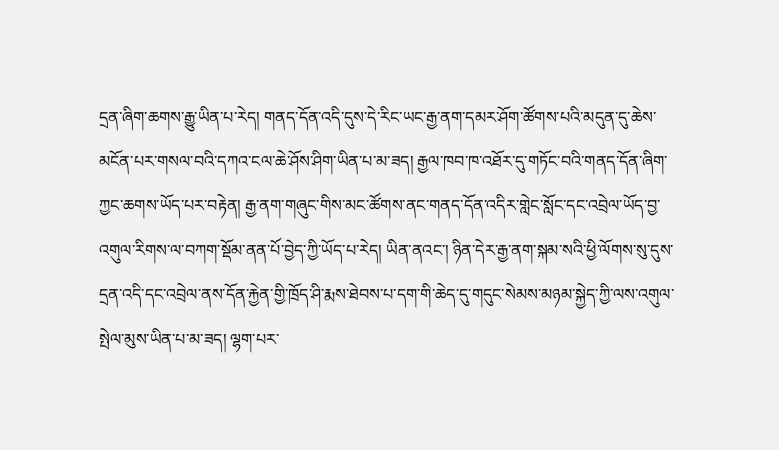དྲན་ཞིག་ཆགས་རྒྱུ་ཡིན་པ་རེད། གནད་དོན་འདི་དུས་དེ་རིང་ཡང་རྒྱ་ནག་དམར་ཤོག་ཚོགས་པའི་མདུན་དུ་ཆེས་མངོན་པར་གསལ་བའི་དཀའ་ངལ་ཆེ་ཤོས་ཤིག་ཡིན་པ་མ་ཟད། རྒྱལ་ཁབ་ཁ་འཐོར་དུ་གཏོང་བའི་གནད་དོན་ཞིག་ཀྱང་ཆགས་ཡོད་པར་བརྟེན། རྒྱ་ནག་གཞུང་གིས་མང་ཚོགས་ནང་གནད་དོན་འདིར་གླེང་སློང་དང་འབྲེལ་ཡོད་བྱ་འགུལ་རིགས་ལ་བཀག་སྡོམ་ནན་པོ་བྱེད་ཀྱི་ཡོད་པ་རེད། ཡིན་ནའང་། ཉིན་དེར་རྒྱ་ནག་སྐམ་སའི་ཕྱི་ལོགས་སུ་དུས་དྲན་འདི་དང་འབྲེལ་ནས་དོན་རྐྱེན་གྱི་ཁྲོད་ཤི་རྨས་ཐེབས་པ་དག་གི་ཆེད་དུ་གདུང་སེམས་མཉམ་སྐྱེད་ཀྱི་ལས་འགུལ་སྤེལ་མུས་ཡིན་པ་མ་ཟད། ལྷག་པར་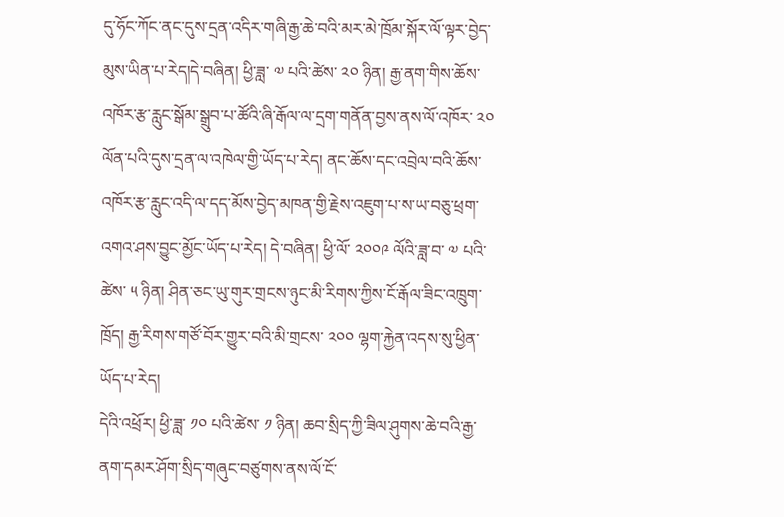དུ་ཧོང་ཀོང་ནང་དུས་དྲན་འདིར་གཞི་རྒྱ་ཆེ་བའི་མར་མེ་ཁྲོམ་སྐོར་ལོ་ལྟར་བྱེད་མུས་ཡིན་པ་རེད།དེ་བཞིན། ཕྱི་ཟླ་ ༧ པའི་ཚེས་ ༢༠ ཉིན། རྒྱ་ནག་གིས་ཆོས་འཁོར་རྩ་རླུང་སྒོམ་སྒྲུབ་པ་ཚོའི་ཞི་རྒོལ་ལ་དྲག་གནོན་བྱས་ནས་ལོ་འཁོར་ ༢༠ ལོན་པའི་དུས་དྲན་ལ་འཁེལ་གྱི་ཡོད་པ་རེད། ནང་ཆོས་དང་འབྲེལ་བའི་ཆོས་འཁོར་རྩ་རླུང་འདི་ལ་དད་མོས་བྱེད་མཁན་གྱི་རྗེས་འཇུག་པ་ས་ཡ་བཅུ་ཕྲག་འགའ་ཤས་བྱུང་མྱོང་ཡོད་པ་རེད། དེ་བཞིན། ཕྱི་ལོ་ ༢༠༠༩ ལོའི་ཟླ་བ་ ༧ པའི་ཚེས་ ༥ ཉིན། ཤིན་ཅང་ཡུ་གུར་གྲངས་ཉུང་མི་རིགས་ཀྱིས་ངོ་རྒོལ་ཟིང་འཁྲུག་ཁྲོད། རྒྱ་རིགས་གཙོ་བོར་གྱུར་བའི་མི་གྲངས་ ༢༠༠ ལྷག་རྐྱེན་འདས་སུ་ཕྱིན་ཡོད་པ་རེད།
དེའི་འཕྲོར། ཕྱི་ཟླ་ ༡༠ པའི་ཚེས་ ༡ ཉིན། ཆབ་སྲིད་ཀྱི་ཟིལ་ཤུགས་ཆེ་བའི་རྒྱ་ནག་དམར་ཤོག་སྲིད་གཞུང་བཙུགས་ནས་ལོ་ངོ་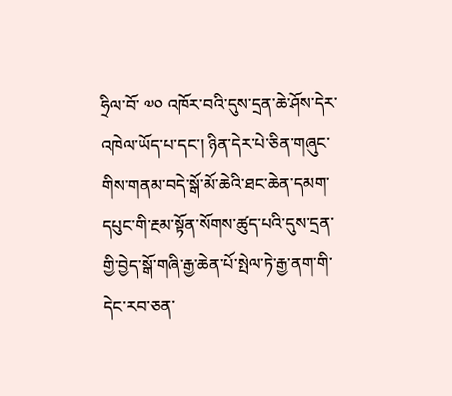ཧྲིལ་བོ་ ༧༠ འཁོར་བའི་དུས་དྲན་ཆེ་ཤོས་དེར་འཁེལ་ཡོད་པ་དང་། ཉིན་དེར་པེ་ཅིན་གཞུང་གིས་གནམ་བདེ་སྒོ་མོ་ཆེའི་ཐང་ཆེན་དམག་དཔུང་གི་རྔམ་སྟོན་སོགས་ཚུད་པའི་དུས་དྲན་གྱི་བྱེད་སྒོ་གཞི་རྒྱ་ཆེན་པོ་སྤེལ་ཏེ་རྒྱ་ནག་གི་དེང་རབ་ཅན་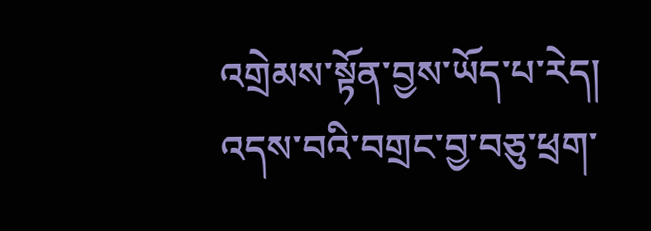འགྲེམས་སྟོན་བྱས་ཡོད་པ་རེད།
འདས་བའི་བགྲང་བྱ་བཅུ་ཕྲག་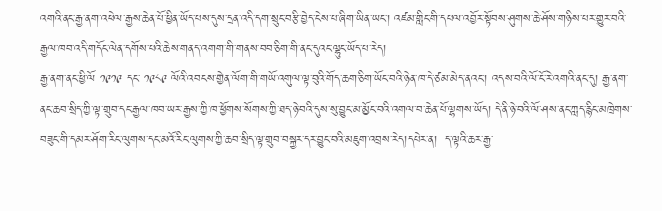འགའི་ནང་རྒྱ་ནག་འཕེལ་རྒྱས་ཆེན་པོ་ཕྱིན་ཡོད་པས་དུས་དྲན་འདི་དག་སྲུང་བརྩི་བྱེད་ངེས་པ་ཞིག་ཡིན་ཡང་། འཛམ་གླིང་གི་དཔལ་འབྱོར་སྟོབས་ཤུགས་ཆེ་ཤོས་གཉིས་པར་གྱུར་བའི་རྒྱལ་ཁབ་འདི་གདོང་ལེན་དགོས་པའི་ཆེས་གནད་འགག་གི་གནས་བབ་ཅིག་གི་ནང་དུའང་ལྷུང་ཡོད་པ་རེད།
རྒྱ་ནག་ནང་ཕྱི་ལོ ༡༩༡༩ དང་ ༡༩༨༩ ལོའི་འབངས་གྱེན་ལོག་གི་གཡོ་འགུལ་ལྟ་བུའི་གོད་ཆག་ཅིག་ཡོང་བའི་ཉེན་ཁ་དེ་ཙམ་མེད་ནའང་། འདས་བའི་ལོ་ངོ་རེ་འགའི་ནང་དུ། རྒྱ་ནག་ནང་ཆབ་སྲིད་ཀྱི་ལྟ་གྲུབ་དང་རྒྱལ་ཁབ་ཡར་རྒྱས་ཀྱི་ཁ་ཕྱོགས་སོགས་ཀྱི་ཐད་ཉེ་བའི་དུས་སུ་བྱུང་མ་མྱོང་བའི་འགལ་བ་ཆེན་པོ་ལྷགས་ཡོད། དེ་ནི་ཉེ་བའི་ལོ་ཤས་ནང་ཀླད་རྙིང་མཁྲེགས་བཟུང་གི་དམར་ཤོག་རིང་ལུགས་དང་མའོ་རིང་ལུགས་ཀྱི་ཆབ་སྲིད་ལྟ་གྲུབ་བསྐྱར་དར་བྱུང་བའི་མཇུག་འབྲས་རེད།དཔེར་ན།  ད་ལྟའི་ཆར་རྒྱ་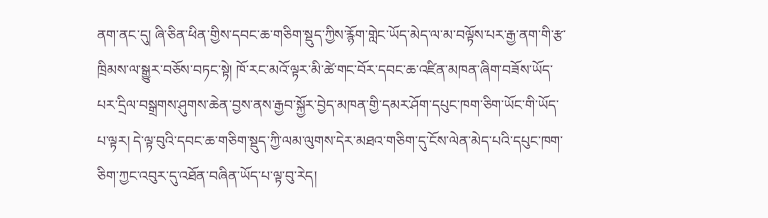ནག་ནང་དུ། ཞི་ཅིན་ཕིན་གྱིས་དབང་ཆ་གཅིག་སྡུད་ཀྱིས་རྙོག་གླེང་ཡོད་མེད་ལ་མ་བལྟོས་པར་རྒྱ་ནག་གི་རྩ་ཁྲིམས་ལ་སྒྱུར་བཅོས་བཏང་སྟེ། ཁོ་རང་མའོ་ལྟར་མི་ཚེ་གང་བོར་དབང་ཆ་འཛིན་མཁན་ཞིག་བཟོས་ཡོད་པར་དྲིལ་བསྒྲགས་ཤུགས་ཆེན་བྱས་ནས་རྒྱབ་སྐྱོར་བྱེད་མཁན་གྱི་དམར་ཤོག་དཔུང་ཁག་ཅིག་ཡོང་གི་ཡོད་པ་ལྟར། དེ་ལྟ་བུའི་དབང་ཆ་གཅིག་སྡུད་ཀྱི་ལམ་ལུགས་དེར་མཐའ་གཅིག་དུ་ངོས་ལེན་མེད་པའི་དཔུང་ཁག་ཅིག་ཀྱང་འབུར་དུ་འཐོན་བཞིན་ཡོད་པ་ལྟ་བུ་རེད།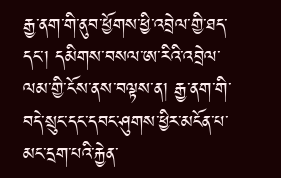རྒྱ་ནག་གི་ནུབ་ཕྱོགས་ཕྱི་འབྲེལ་གྱི་ཐད་དང་། དམིགས་བསལ་ཨ་རིའི་འབྲེལ་ལམ་གྱི་ངོས་ནས་བལྟས་ན། རྒྱ་ནག་གི་བདེ་སྲུང་དང་དབང་ཤུགས་ཕྱིར་མངོན་པ་མང་དྲག་པའི་རྐྱེན་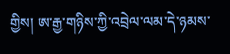གྱིས། ཨ་རྒྱ་གཉིས་ཀྱི་འབྲེལ་ལམ་དེ་ཉམས་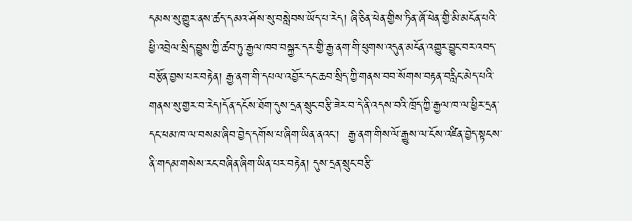དམས་སུ་གྱུར་ནས་ཚད་དམའ་ཤོས་སུ་བསླེབས་ཡོད་པ་རེད། ཞི་ཅིན་ཕེན་གྱིས་ཏིན་ཞོ་ཕེན་གྱི་མི་མངོན་པའི་ཕྱི་འབྲེལ་སྲིད་བྱུས་ཀྱི་ཚབ་ཏུ་རྒྱལ་ཁབ་བསྐྱར་དར་གྱི་རྒྱ་ནག་གི་ཕུགས་འདུན་མངོན་འགྱུར་བྱུང་བར་འབད་བརྩོན་བྱས་པར་བརྟེན། རྒྱ་ནག་གི་དཔལ་འབྱོར་དང་ཆབ་སྲིད་ཀྱི་གནས་བབ་སོགས་བརྟན་བརླིང་མེད་པའི་གནས་སུ་གྱར་བ་རེད།དོན་དངོས་ཐོག་དུས་དྲན་སྲུང་བརྩི་ཟེར་བ་དེ་ནི་འདས་བའི་ཁྲོད་ཀྱི་རྒྱལ་ཁ་ལ་ཕྱིར་དྲན་དང་ཕམ་ཁ་ལ་བསམ་ཞིབ་བྱེད་དགོས་པ་ཞིག་ཡིན་ནའང་།  རྒྱ་ནག་གིས་ལོ་རྒྱུས་ལ་ངོས་འཛིན་བྱེད་སྟངས་ནི་གདམ་གསེས་རང་བཞིན་ཞིག་ཡིན་པར་བརྟེན། དུས་དྲན་སྲུང་བརྩི་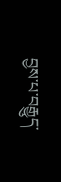བྱས་པ་བརྒྱུད་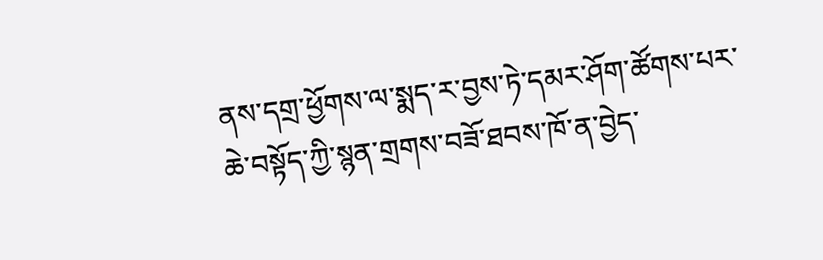ནས་དགྲ་ཕྱོགས་ལ་སྨད་ར་བྱས་ཏེ་དམར་ཤོག་ཚོགས་པར་ཆེ་བསྟོད་ཀྱི་སྙན་གྲགས་བཟོ་ཐབས་ཁོ་ན་བྱེད་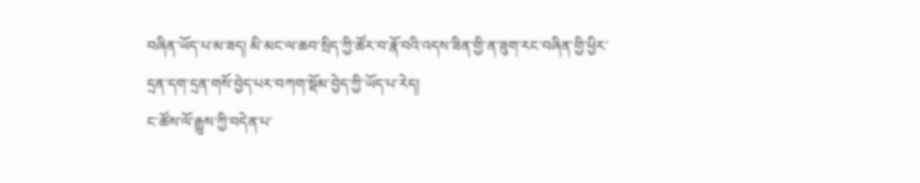བཞིན་ཡོད་པ་མ་ཟད། མི་མང་ལ་ཆབ་སྲིད་ཀྱི་ཚོར་བ་རྣོ་བའི་འདས་ཟིན་གྱི་ན་ཟུག་རང་བཞིན་གྱི་ཕྱིར་དྲན་དག་དྲན་གསོ་བྱེད་པར་བཀག་སྡོམ་བྱེད་ཀྱི་ཡོད་པ་རེད།
ང་ཚོས་ལོ་རྒྱུས་ཀྱི་བདེན་པ་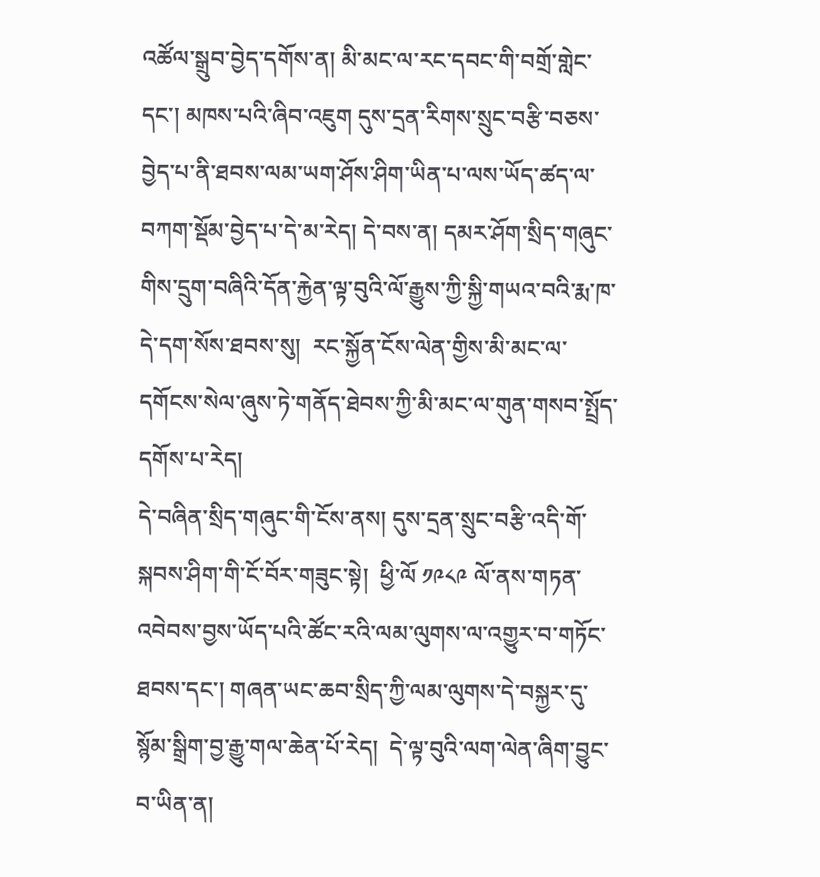འཚོལ་སྒྲུབ་བྱེད་དགོས་ན། མི་མང་ལ་རང་དབང་གི་བགྲོ་གླེང་དང་། མཁས་པའི་ཞིབ་འཇུག དུས་དྲན་རིགས་སྲུང་བརྩི་བཅས་བྱེད་པ་ནི་ཐབས་ལམ་ཡག་ཤོས་ཤིག་ཡིན་པ་ལས་ཡོད་ཚད་ལ་བཀག་སྡོམ་བྱེད་པ་དེ་མ་རེད། དེ་བས་ན། དམར་ཤོག་སྲིད་གཞུང་གིས་དྲུག་བཞིའི་དོན་རྐྱེན་ལྟ་བུའི་ལོ་རྒྱུས་ཀྱི་སྐྱི་གཡའ་བའི་རྨ་ཁ་དེ་དག་སོས་ཐབས་སུ།  རང་སྐྱོན་ངོས་ལེན་གྱིས་མི་མང་ལ་དགོངས་སེལ་ཞུས་ཏེ་གནོད་ཐེབས་ཀྱི་མི་མང་ལ་གུན་གསབ་སྤྲོད་དགོས་པ་རེད།
དེ་བཞིན་སྲིད་གཞུང་གི་ངོས་ནས། དུས་དྲན་སྲུང་བརྩི་འདི་གོ་སྐབས་ཤིག་གི་ངོ་བོར་གཟུང་སྟེ།  ཕྱི་ལོ ༡༩༨༩ ལོ་ནས་གཏན་འབེབས་བྱས་ཡོད་པའི་ཚོང་རའི་ལམ་ལུགས་ལ་འགྱུར་བ་གཏོང་ཐབས་དང་། གཞན་ཡང་ཆབ་སྲིད་ཀྱི་ལམ་ལུགས་དེ་བསྐྱར་དུ་སྙོམ་སྒྲིག་བྱ་རྒྱུ་གལ་ཆེན་པོ་རེད།  དེ་ལྟ་བུའི་ལག་ལེན་ཞིག་བྱུང་བ་ཡིན་ན།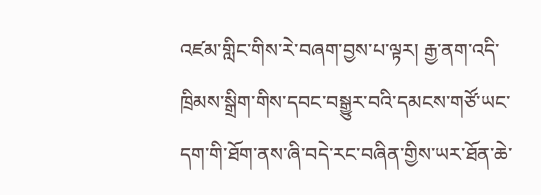འཛམ་གླིང་གིས་རེ་བཞག་བྱས་པ་ལྟར། རྒྱ་ནག་འདི་ཁྲིམས་སྒྲིག་གིས་དབང་བསྒྱུར་བའི་དམངས་གཙོ་ཡང་དག་གི་ཐོག་ནས་ཞི་བདེ་རང་བཞིན་གྱིས་ཡར་ཐོན་ཆེ་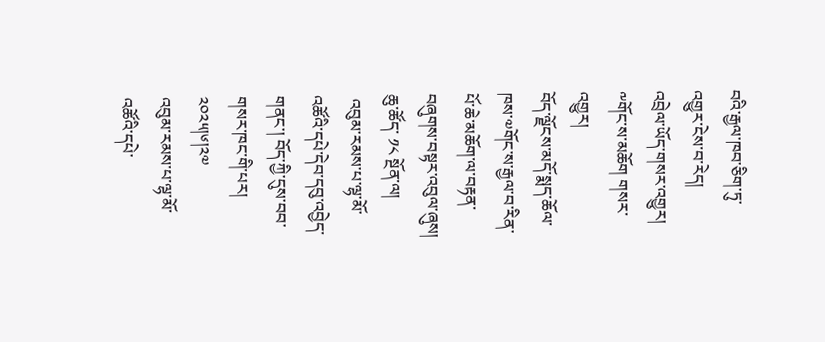བའི་རྒྱལ་ཁབ་ཅིག་ཏུ་འགྱུར་ངེས་བ་རེད།
འབྲེལ་ཡོད་གསར་འགྱུར།
༸གོང་ས་མཆོག གསར་འགྱུར།
བོད་ལྗོངས་མདོ་སྨད་ཆོལ་ཁས་༧གོང་ས་རྒྱལ་བ་རིན་པོ་ཆེ་མཆོག་ལ་བརྟན་བཞུགས་བསྟར་འབུལ་ཞུས།
ཆུ་ཚོད་ ༡༨ སྔོན་ལ།
 འབུམ་རམས་པ་ལྷ་མོ་འཚོའི་དཔེ་དེབ་དབུ་འབྱེད་གནང་། བོད་ཀྱི་དུས་བབ་གསར་ཁང་གི་པར། ༢༠༢༥།༦།༢༧
འབུམ་རམས་པ་ལྷ་མོ་འཚོའི་དཔེ་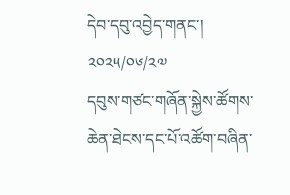དེབ་དབུ་འབྱེད་གནང་།
༢༠༢༥/༠༦/༢༧
དབུས་གཙང་གཞོན་སྐྱེས་ཚོགས་ཆེན་ཐེངས་དང་པོ་འཚོག་བཞིན་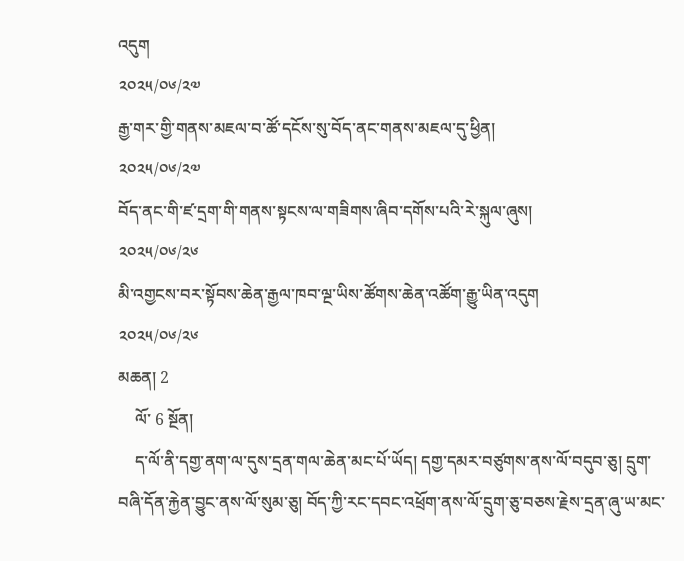འདུག
༢༠༢༥/༠༦/༢༧
རྒྱ་གར་གྱི་གནས་མཇལ་བ་ཚོ་དངོས་སུ་བོད་ནང་གནས་མཇལ་དུ་ཕྱིན།
༢༠༢༥/༠༦/༢༧
བོད་ནང་གི་ཛ་དྲག་གི་གནས་སྟངས་ལ་གཟིགས་ཞིབ་དགོས་པའི་རེ་སྐུལ་ཞུས།
༢༠༢༥/༠༦/༢༦
མི་འགྱངས་བར་སྟོབས་ཆེན་རྒྱལ་ཁབ་ལྔ་ཡིས་ཚོགས་ཆེན་འཚོག་རྒྱུ་ཡིན་འདུག
༢༠༢༥/༠༦/༢༦
མཆན། 2
    ལོ་ 6 སྔོན།
    ད་ལོ་ནི་དགྱ་ནག་ལ་དུས་དྲན་གལ་ཆེན་མང་པོ་ཡོད། དགྱ་དམར་བཙུགས་ནས་ལོ་བདུབ་ཅུ། དྲུག་བཞི་དོན་རྐྱེན་བྱུང་ནས་ལོ་སུམ་ཅུ། བོད་ཀྱི་རང་དབང་འཕྲོག་ནས་ལོ་དྲུག་ཅུ་བཅས་རྗེས་དྲན་ཞུ་ཡ་མང་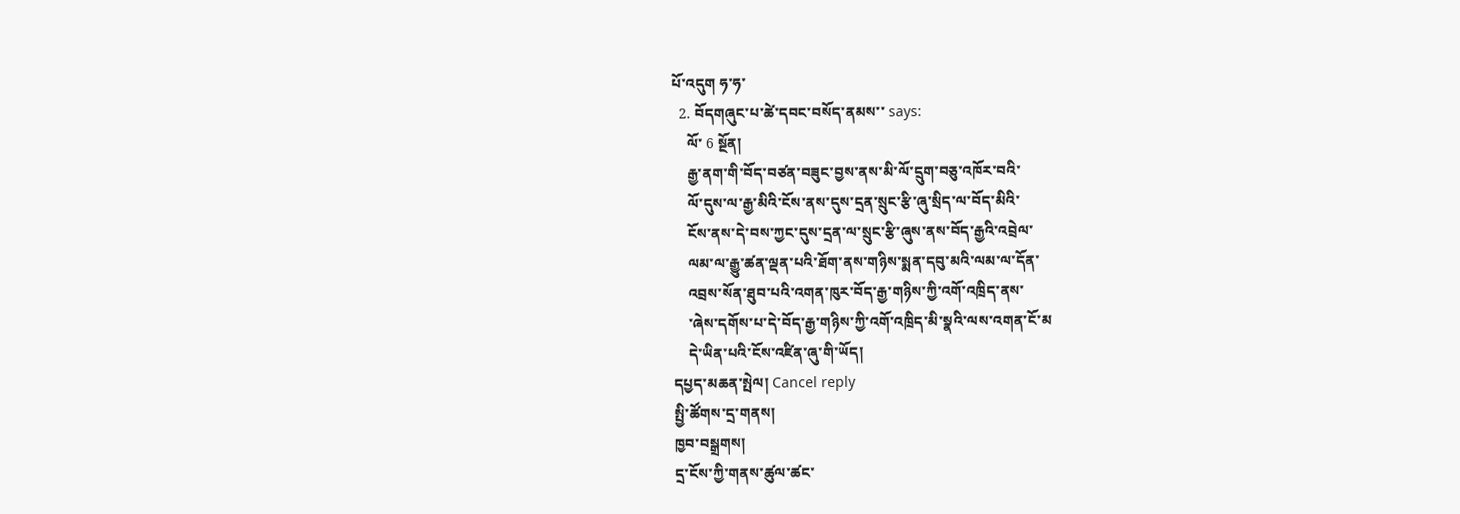པོ་འདུག ཧ་ཧ་
  2. བོདགཞུང་པ་ཚེ་དབང་བསོད་ནམས་་ says:
    ལོ་ 6 སྔོན།
    རྒྱ་ནག་གི་བོད་བཙན་བཟུང་བྱས་ནས་མི་ལོ་དྲུག་བཅུ་འཁོར་བའི་
    ལོ་དུས་ལ་རྒྱ་མིའི་ངོས་ནས་དུས་དྲན་སྲུང་རྩི་ཞུ་སྲིད་ལ་བོད་མིའི་
    ངོས་ནས་དེ་བས་ཀྱང་དུས་དྲན་ལ་སྲུང་རྩི་ཞུས་ནས་བོད་རྒྱའི་འབྲེལ་
    ལམ་ལ་རྒྱུ་ཚན་ལྡན་པའི་ཐོག་ནས་གཉིས་སྨན་དབུ་མའི་ལམ་ལ་དོན་
    འབྲས་སོན་ཐུབ་པའི་འགན་ཁུར་བོད་རྒྱ་གཉིས་ཀྱི་འགོ་འཁྲིད་ནས་
    ་ཞེས་དགོས་པ་དེ་བོད་རྒྱ་གཉིས་ཀྱི་འགོ་འཁྲིད་མི་སྣའི་ལས་འགན་ངོ་མ
    དེ་ཡིན་པའི་ངོས་འཛིན་ཞུ་གི་ཡོད།
དཔྱད་མཆན་སྤེལ། Cancel reply
སྤྱི་ཚོགས་དྲ་གནས།
ཁྱབ་བསྒྲགས།
དྲ་ངོས་ཀྱི་གནས་ཚུལ་ཚང་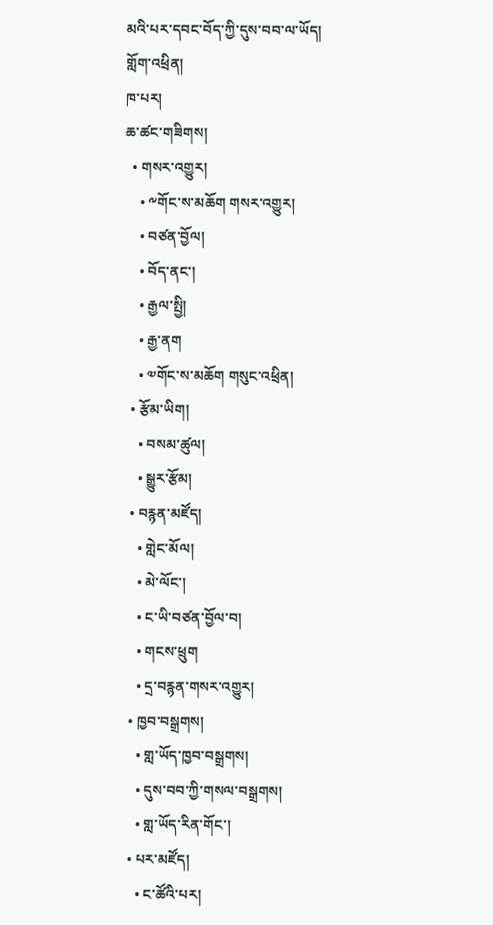མའི་པར་དབང་བོད་ཀྱི་དུས་བབ་ལ་ཡོད།
གློག་འཕྲིན།
ཁ་པར།
ཆ་ཚང་གཟིགས།
  • གསར་འགྱུར།
    • ༸གོང་ས་མཆོག གསར་འགྱུར།
    • བཙན་བྱོལ།
    • བོད་ནང་།
    • རྒྱལ་སྤྱི།
    • རྒྱ་ནག
    • ༧གོང་ས་མཆོག གསུང་འཕྲིན།
  • རྩོམ་ཡིག།
    • བསམ་ཚུལ།
    • སྒྱུར་རྩོམ།
  • བརྙན་མཛོད།
    • གླེང་མོལ།
    • མེ་ལོང་།
    • ང་ཡི་བཙན་བྱོལ་བ།
    • གངས་ཕྲུག
    • དྲ་བརྙན་གསར་འགྱུར།
  • ཁྱབ་བསྒྲགས།
    • གླ་ཡོད་ཁྱབ་བསྒྲགས།
    • དུས་བབ་ཀྱི་གསལ་བསྒྲགས།
    • གླ་ཡོད་རིན་གོང་།
  • པར་མཛོད།
    • ང་ཚོའི་པར།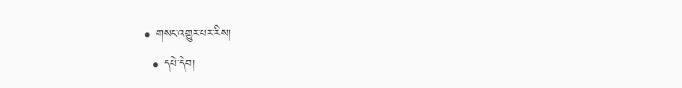• གསང་འགྱུར་པར་རིས།
  • དཔེ་དེབ།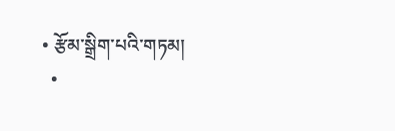• རྩོམ་སྒྲིག་པའི་གཏམ།
  •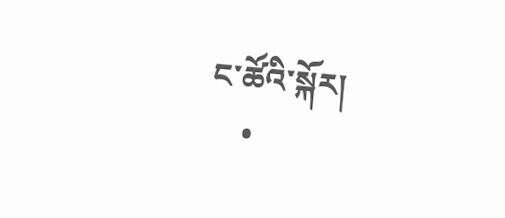ང་ཚོའི་སྐོར།
    •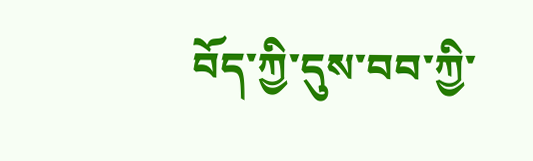བོད་ཀྱི་དུས་བབ་ཀྱི་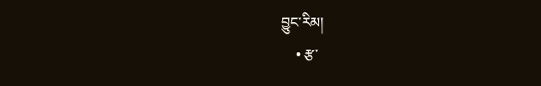བྱུང་རིམ།
    • རྩ་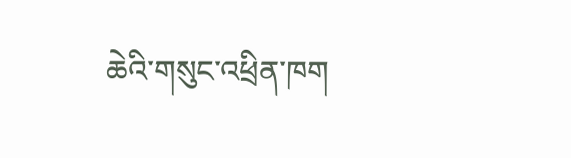ཆེའི་གསུང་འཕྲིན་ཁག